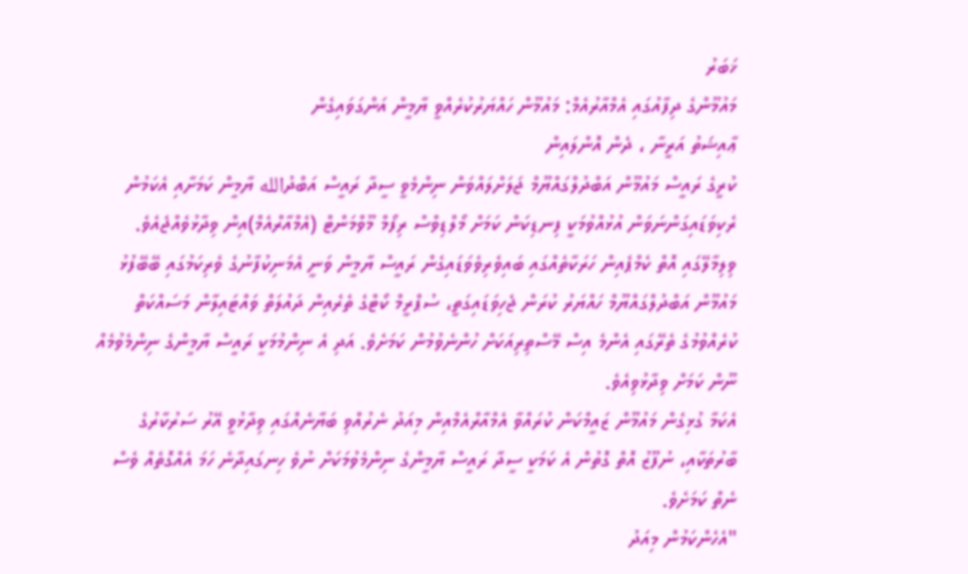ޚަބަރު
މައުމޫންގެ ދިފާއުގައި އެމްއާރުއެމް: މައުމޫން ހައްޔަރުކުރެއްވީ ޔާމީން އަންގަވައިގެން
ޢާއިޝަތު އަރީނާ ، ދެން އޮންލައިން
ކުރީގެ ރައީސް މައުމޫން އަބްދުލްގައްޔޫމް ޖަލަށްލައްވަން ނިންމެވީ ސީދާ ރައީސް އަބްދުالله ޔާމީން ކަމަށާއި އެކަމުން ރެކިވަޑައިގަންނަވަން އުޅުއްވުމަކީ ފިނޑިކަން ކަމަށް މޯލްޑިވްސް ރިފޯމް މޫވްމަންޓް (އެމްއާރްއެމް)އިން ވިދާޅުވެއްޖެއެވެ.
ވިލިމާލޭގައި އޮތް ކެމްޕެއިން ހަރަކާތެއްގައި ބައިވެރިވެވަޑައިގެން ރައީސް ޔާމީން ވަނީ އެމަނިކުފާނުގެ ވެރިކަމުގައި ބޭބޭފުޅު މައުމޫން އަބްދުލްގައްޔޫމް ހައްޔަރު ކުރަން ޖެހިވަޑައިގަތީ، ސުޕްރީމް ކޯޓްގެ ތެރެއިން ދައުލަތް ވައްޓައިލާން މަސައްކަތް ކުރެއްވުމުގެ ތެރޭގައި އެންމެ އިސް މޭސްތިރިއަކަށް ހުންނެވުމުން ކަމަށެވެ. އަދި އެ ނިންމުމަކީ ރައީސް ޔާމީންގެ ނިންމެވުމެއް ނޫން ކަމަށް ވިދާޅުވިއެވެ.
އެކަމާ ގުޅިގެން މައުމޫން ޒައީމްކަން ކުރައްވާ އެމްއާރްއެމްއިން މިއަދު ނެރުއްވި ބަޔާނެއްގައި ވިދާޅުވީ އޭރު ސަރުކާރުގެ ބާރުތަކާއި، ނުފޫޒު އޮތް ގޮތުން އެ ކަމަކީ ސީދާ ރައީސް ޔާމީންގެ ނިންމެވުމަކަށް ނުވެ ހިނގައިދާނެ ހަމަ އެއްގޮތެއް ވެސް ނެތް ކަމަށެވެ.
"އެހެންކަމުން މިއަދު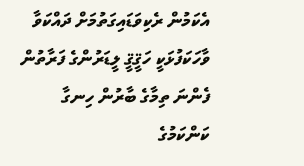އެކަމުން ރެކިވަޑައިގަތުމަށް ދައްކަވާ ވާހަކަފުޅަކީ ހަޤީޤީ ލީޑަރުންގެ ފަރާތުން ފެންނަ ތިމާގެ ބާރުން ހިނގާ ކަންކަމުގެ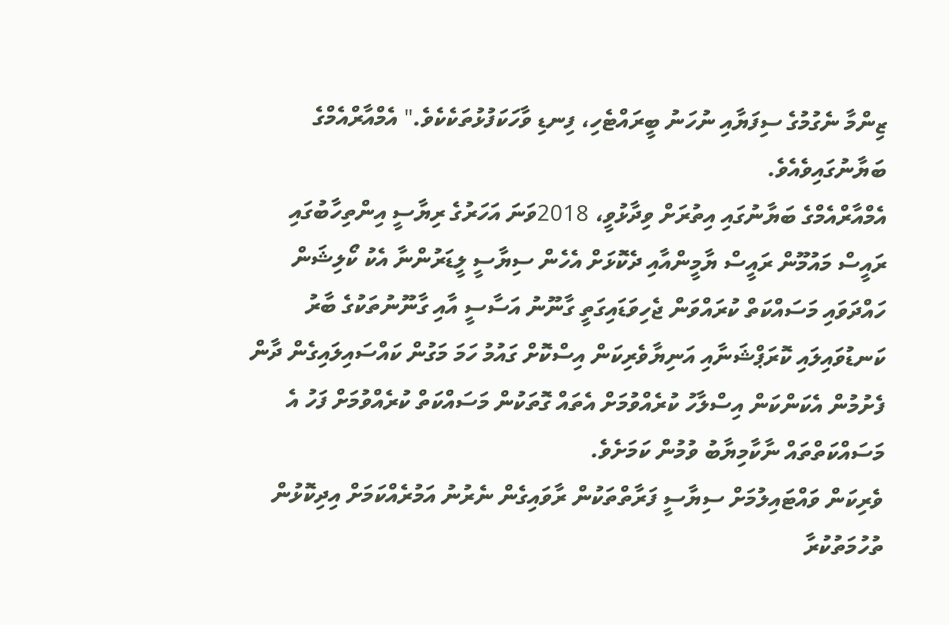ޒިންމާ ނެގުމުގެ ސިފަޔާއި ނުހަނު ބީރައްޓެހި، ފިނޑި ވާހަކަފުޅުތަކެކެވެ." އެމްއާރްއެމްގެ ބަޔާނުގައިވެއެވެ.
އެމްއާރްއެމްގެ ބަޔާނުގައި އިތުރަށް ވިދާޅުވީ، 2018ވަނަ އަހަރުގެ ރިޔާސީ އިންތިހާބުގައި ރައީސް މައުމޫން ރައީސް ޔާމީންއާއި ދެކޮޅަށް އެހެން ސިޔާސީ ލީޑަރުންނާ އެކު ކޯލިޝަން ހައްދަވައި މަސައްކަތް ކުރައްވަން ޖެހިވަޑައިގަތީ ގާނޫނު އަސާސީ އާއި ގާނޫނުތަކުގެ ބާރު ކަނޑުވައިލައި ކޮރަޕްޝަނާއި އަނިޔާވެރިކަން އިސްކޮށް ގައުމު ހަމަ މަގުން ކައްސައިލައިގެން ދާން ފެށުމުން އެކަންކަން އިސްލާހު ކުރެއްވުމަށް އެތައް ގޮތަކުން މަސައްކަތް ކުރެއްވުމަށް ފަހު އެ މަސައްކަތްތައް ނާކާމިޔާބު ވުމުން ކަމަށެވެ.
ވެރިކަން ވައްޓައިލުމަށް ސިޔާސީ ފަރާތްތަކުން ރާވައިގެން ނެރުނު އަމުރެއްކަމަށް އިދިކޮޅުން ތުހުމަތުކުރާ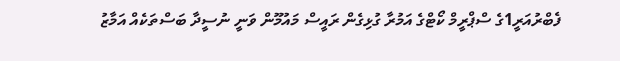ފެބްރުއަރީ1ގެ ސްޕްރީމް ކޯޓްގެ އަމުރާ ގުޅިގެން ރައީސް މައުމޫން ވަނީ ނުސީދާ ބަސްތަކެއް އަމާޒު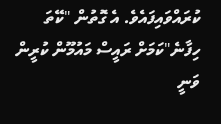ކުރައްވައިފައެވެ. އެ ގޮތުން "ކޭތަ ހިފާނެ"ކަމަށް ރައީސް މައުމޫން ކުރީން ވަނީ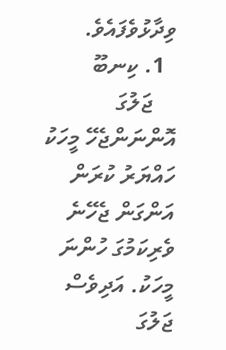ވިދާޅުވެފައެވެ.
  1. ކިނބޫ
    ޖަލުގަ އޮންނަންޖެހޭ މީހަކު ހައްޔަރު ކުރަން އަންގަން ޖެހޭނެ ވެރިކަމުގަ ހުންނަ މީހަކު. އަދިވެސް ޖަލުގަ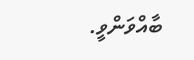ބާއްވަންވީ.